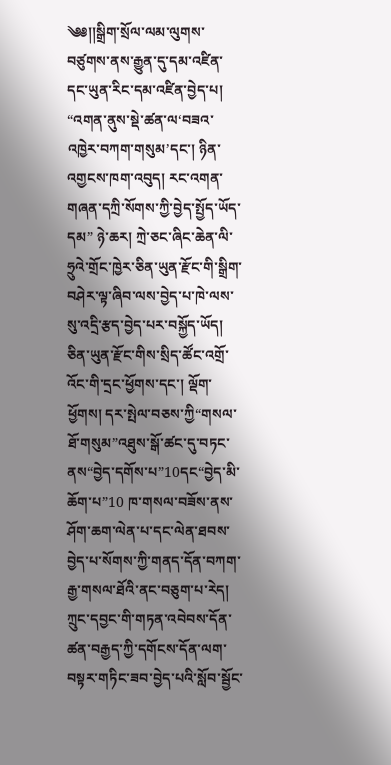༄༅།།སྒྲིག་སྲོལ་ལམ་ལུགས་བཙུགས་ནས་རྒྱུན་དུ་དམ་འཛིན་དང་ཡུན་རིང་དམ་འཛིན་བྱེད་པ།
“འགན་ནུས་སྡེ་ཚན་ལ‘བཟའ་འཁྱེར་བཀག་གསུམ’དང་། ཉིན་འགྱངས་ཁག་འབུད། རང་འགན་གཞན་དཀྲི་སོགས་ཀྱི་བྱེད་སྤྱོད་ཡོད་དམ” ཉེ་ཆར། ཀྲེ་ཅང་ཞིང་ཆེན་ལི་ཧྲུའེ་གྲོང་ཁྱེར་ཅིན་ཡུན་རྫོང་གི་སྒྲིག་བཤེར་ལྟ་ཞིབ་ལས་བྱེད་པ་ཁེ་ལས་སུ་འདྲི་རྩད་བྱེད་པར་བསྐྱོད་ཡོད།
ཅིན་ཡུན་རྫོང་གིས་སྲིད་ཚོང་འགྲོ་འོང་གི་དྲང་ཕྱོགས་དང་། ལྡོག་ཕྱོགས། དར་སྤེལ་བཅས་ཀྱི“གསལ་ཐོ་གསུམ”འཐུས་སྒོ་ཚང་དུ་བཏང་ནས“བྱེད་དགོས་པ”10དང“བྱེད་མི་ཆོག་པ”10 ཁ་གསལ་བཟོས་ནས་ཤོག་ཆག་ལེན་པ་དང་ལེན་ཐབས་བྱེད་པ་སོགས་ཀྱི་གནད་དོན་བཀག་རྒྱ་གསལ་ཐོའི་ནང་བཅུག་པ་རེད།
ཀྲུང་དབྱང་གི་གཏན་འབེབས་དོན་ཚན་བརྒྱད་ཀྱི་དགོངས་དོན་ལག་བསྟར་གཏིང་ཟབ་བྱེད་པའི་སློབ་སྦྱོང་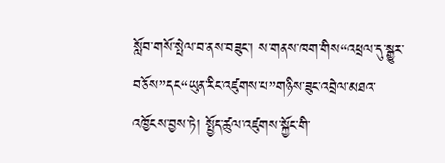སློབ་གསོ་སྤེལ་བ་ནས་བཟུང་། ས་གནས་ཁག་གིས“འཕྲལ་དུ་སྒྱུར་བཅོས”དང“ཡུན་རིང་འཛུགས་པ”གཉིས་ཟུང་འབྲེལ་མཐའ་འཁྱོངས་བྱས་ཏེ། སྤྱོད་ཚུལ་འཛུགས་སྐྱོང་གི་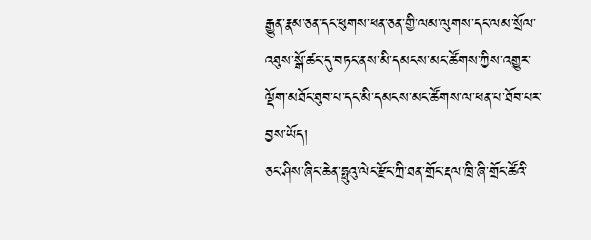རྒྱུན་རྣམ་ཅན་དང་ཕུགས་ཕན་ཅན་གྱི་ལམ་ལུགས་དང་ལམ་སྲོལ་འཐུས་སྒོ་ཚང་དུ་བཏང་ནས་མི་དམངས་མང་ཚོགས་ཀྱིས་འགྱུར་ལྡོག་མཐོང་ཐུབ་པ་དང་མི་དམངས་མང་ཚོགས་ལ་ཕན་པ་ཐོབ་པར་བྱས་ཡོད།
ཅང་ཤིས་ཞིང་ཆེན་ཧྥུའུ་ལེང་རྫོང་ཀྲི་ཐན་གྲོང་རྡལ་ཁྲི་ཞི་གྲོང་ཚོའི་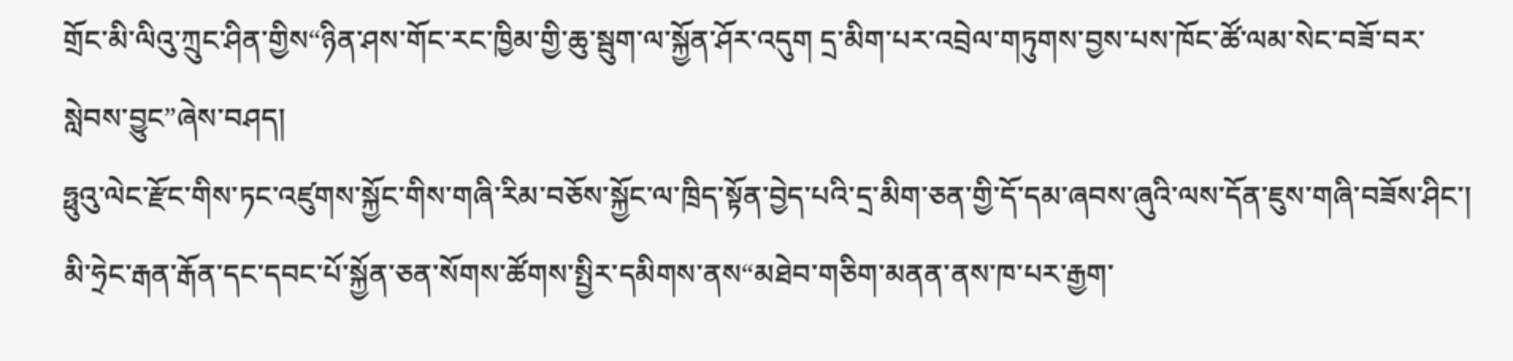གྲོང་མི་ལིའུ་ཀྲུང་ཤིན་གྱིས“ཉིན་ཤས་གོང་རང་ཁྱིམ་གྱི་ཆུ་སྦུག་ལ་སྐྱོན་ཤོར་འདུག དྲ་མིག་པར་འབྲེལ་གཏུགས་བྱས་པས་ཁོང་ཚོ་ལམ་སེང་བཟོ་བར་སླེབས་བྱུང”ཞེས་བཤད།
ཧྥུའུ་ལེང་རྫོང་གིས་ཏང་འཛུགས་སྐྱོང་གིས་གཞི་རིམ་བཅོས་སྐྱོང་ལ་ཁྲིད་སྟོན་བྱེད་པའི་དྲ་མིག་ཅན་གྱི་དོ་དམ་ཞབས་ཞུའི་ལས་དོན་ཇུས་གཞི་བཟོས་ཤིང་། མི་ཧྲེང་རྒན་རྒོན་དང་དབང་པོ་སྐྱོན་ཅན་སོགས་ཚོགས་སྤྱིར་དམིགས་ནས“མཐེབ་གཅིག་མནན་ནས་ཁ་པར་རྒྱག་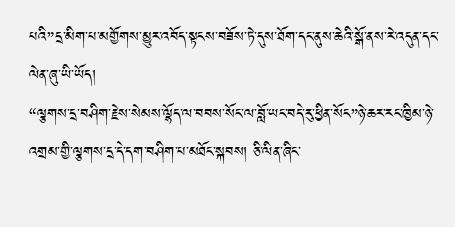པའི”དྲ་མིག་པ་མགྱོགས་མྱུར་འབོད་སྟངས་བཟོས་ཏེ་དུས་ཐོག་དང་ནུས་ཆེའི་སྒོ་ནས་རེ་འདུན་དང་ལེན་ཞུ་ཡི་ཡོད།
“ལྕགས་དྲ་བཤིག་རྗེས་སེམས་ལྷོད་ལ་བབས་སོང་ལ་བློ་ཡང་བདེ་རུ་ཕྱིན་སོང”ཉེ་ཆར་རང་ཁྱིམ་ཉེ་འགྲམ་གྱི་ལྕགས་དྲ་དེ་དག་བཤིག་པ་མཐོང་སྐབས། ཅི་ལིན་ཞིང་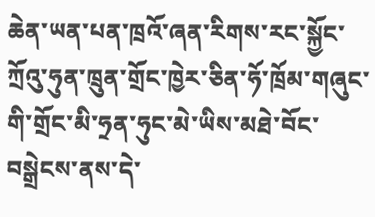ཆེན་ཡན་པན་ཁྲའོ་ཞན་རིགས་རང་སྐྱོང་ཀྲོའུ་ཧུན་ཁྲུན་གྲོང་ཁྱེར་ཅིན་ཧོ་ཁྲོམ་གཞུང་གི་གྲོང་མི་ཧྲན་ཧུང་མེ་ཡིས་མཐེ་བོང་བསྒྲེངས་ནས་དེ་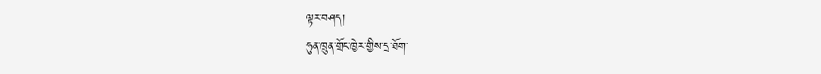ལྟར་བཤད།
ཧུན་ཁྲུན་གྲོང་ཁྱེར་གྱིས་དྲ་ཐོག་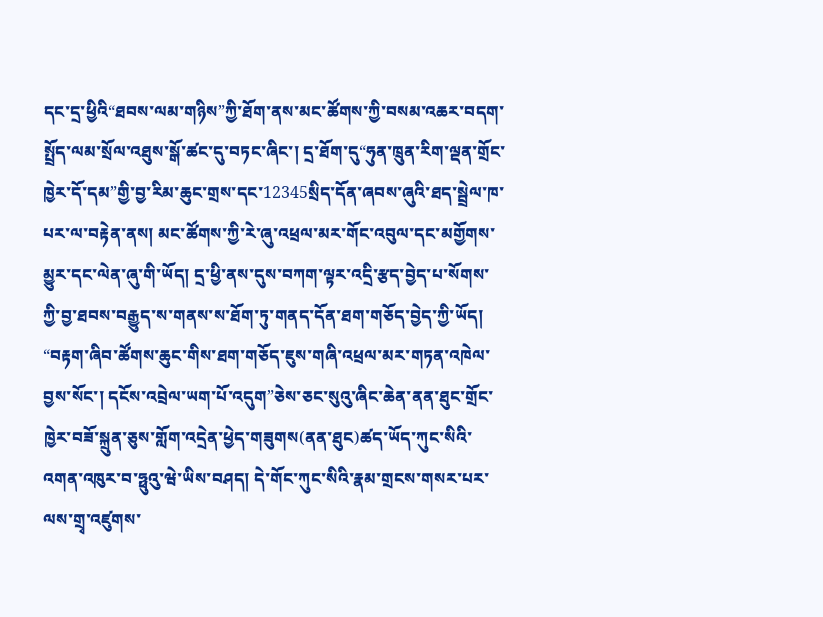དང་དྲ་ཕྱིའི“ཐབས་ལམ་གཉིས”ཀྱི་ཐོག་ནས་མང་ཚོགས་ཀྱི་བསམ་འཆར་བདག་སྤྲོད་ལམ་སྲོལ་འཐུས་སྒོ་ཚང་དུ་བཏང་ཞིང་། དྲ་ཐོག་དུ“ཧུན་ཁྲུན་རིག་ལྡན་གྲོང་ཁྱེར་དོ་དམ”གྱི་བྱ་རིམ་ཆུང་གྲས་དང་12345སྲིད་དོན་ཞབས་ཞུའི་ཐད་སྦྲེལ་ཁ་པར་ལ་བརྟེན་ནས། མང་ཚོགས་ཀྱི་རེ་ཞུ་འཕྲལ་མར་གོང་འབུལ་དང་མགྱོགས་མྱུར་དང་ལེན་ཞུ་གི་ཡོད། དྲ་ཕྱི་ནས་དུས་བཀག་ལྟར་འདྲི་རྩད་བྱེད་པ་སོགས་ཀྱི་བྱ་ཐབས་བརྒྱུད་ས་གནས་ས་ཐོག་ཏུ་གནད་དོན་ཐག་གཅོད་བྱེད་ཀྱི་ཡོད།
“བརྟག་ཞིབ་ཚོགས་ཆུང་གིས་ཐག་གཅོད་ཇུས་གཞི་འཕྲལ་མར་གཏན་འཁེལ་བྱས་སོང་། དངོས་འབྲེལ་ཡག་པོ་འདུག”ཅེས་ཅང་སུའུ་ཞིང་ཆེན་ནན་ཐུང་གྲོང་ཁྱེར་བཟོ་སྐྲུན་ཅུས་གློག་འདྲེན་ཕྱེད་གཟུགས(ནན་ཐུང)ཚད་ཡོད་ཀུང་སིའི་འགན་འཁུར་བ་ཧྥུའུ་ཝེ་ཡིས་བཤད། དེ་གོང་ཀུང་སིའི་རྣམ་གྲངས་གསར་པར་ལས་གྲྭ་འཛུགས་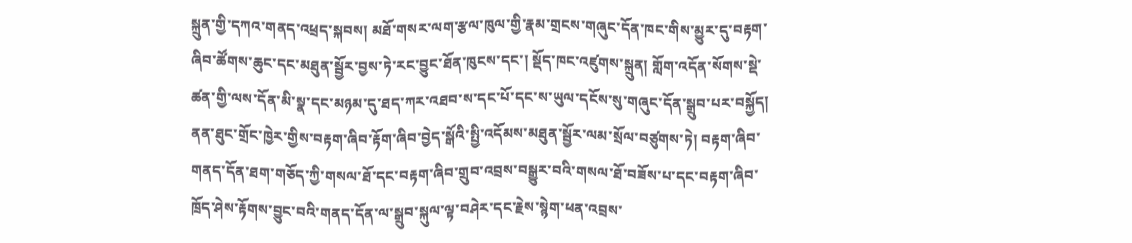སྐྲུན་གྱི་དཀའ་གནད་འཕྲད་སྐབས། མཐོ་གསར་ལག་རྩལ་ཁུལ་གྱི་རྣམ་གྲངས་གཞུང་དོན་ཁང་གིས་མྱུར་དུ་བརྟག་ཞིབ་ཚོགས་ཆུང་དང་མཐུན་སྦྱོར་བྱས་ཏེ་རང་བྱུང་ཐོན་ཁུངས་དང་། སྡོད་ཁང་འཛུགས་སྐྲུན། གློག་འདོན་སོགས་སྡེ་ཚན་གྱི་ལས་དོན་མི་སྣ་དང་མཉམ་དུ་ཐད་ཀར་འཐབ་ས་དང་པོ་དང་ས་ཡུལ་དངོས་སུ་གཞུང་དོན་སྒྲུབ་པར་བསྐྱོད།
ནན་ཐུང་གྲོང་ཁྱེར་གྱིས་བརྟག་ཞིབ་རྟོག་ཞིབ་བྱེད་སྒོའི་སྤྱི་འདོམས་མཐུན་སྦྱོར་ལམ་སྲོལ་བཙུགས་ཏེ། བརྟག་ཞིབ་གནད་དོན་ཐག་གཅོད་ཀྱི་གསལ་ཐོ་དང་བརྟག་ཞིབ་གྲུབ་འབྲས་བསྒྱུར་བའི་གསལ་ཐོ་བཟོས་པ་དང་བརྟག་ཞིབ་ཁྲོད་ཤེས་རྟོགས་བྱུང་བའི་གནད་དོན་ལ་སྒྲུབ་སྐུལ་ལྟ་བཤེར་དང་རྗེས་སྙེག་ཕན་འབྲས་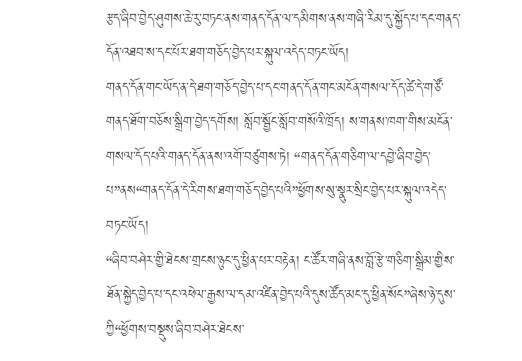རྩད་ཞིབ་བྱེད་ཤུགས་ཆེ་རུ་བཏང་ནས་གནད་དོན་ལ་དམིགས་ནས་གཞི་རིམ་དུ་སྐྱོད་པ་དང་གནད་དོན་འཐབ་ས་དང་པོར་ཐག་གཅོད་བྱེད་པར་སྐུལ་འདེད་བཏང་ཡོད།
གནད་དོན་གང་ཡོད་ན་དེ་ཐག་གཅོད་བྱེད་པ་དང་གནད་དོན་གང་མངོན་གསལ་དོད་ཚེ་དེ་གཙོ་གནད་ཐོག་བཅོས་སྒྲིག་བྱེད་དགོས། སློབ་སྦྱོང་སློབ་གསོའི་ཁྲོད། ས་གནས་ཁག་གིས་མངོན་གསལ་དོད་པའི་གནད་དོན་ནས་འགོ་བཙུགས་ཏེ། “གནད་དོན་གཅིག་ལ་དབྱེ་ཞིབ་བྱེད་པ”ནས“གནད་དོན་དེ་རིགས་ཐག་གཅོད་བྱེད་པའི”ཕྱོགས་སུ་སྣུར་སྲིང་བྱེད་པར་སྐུལ་འདེད་བཏང་ཡོད།
“ཞིབ་བཤེར་གྱི་ཐེངས་གྲངས་ཉུང་དུ་ཕྱིན་པར་བརྟེན། ང་ཚོར་གཞི་ནས་བློ་རྩེ་གཅིག་སྒྲིམ་གྱིས་ཐོན་སྐྱེད་བྱེད་པ་དང་འཕེལ་རྒྱས་ལ་དམ་འཛིན་བྱེད་པའི་དུས་ཚོད་མང་དུ་ཕྱིན་སོང”ཞེས་ཉེ་དུས་ཀྱི“ཕྱོགས་བསྡུས་ཞིབ་བཤེར་ཐེངས་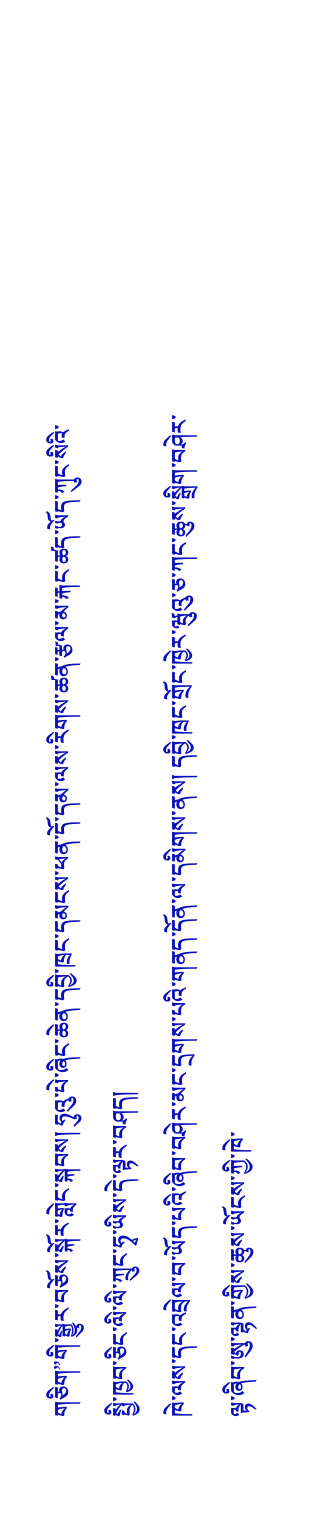གཅིག”གི་སྒྱུར་བཅོས་སྐོར་གླེང་སྐབས། ཧུའུ་པེ་ཞིང་ཆེན་དབྱི་ཁྲང་དམངས་ཕན་དོ་དམ་ལས་རིགས་ཚན་རྩལ་མ་རྐང་ཚད་ཡོད་ཀུང་སིའི་སྤྱི་ཁྱབ་ཅིང་ལི་ལི་ཀྲུང་ཧྭ་ཡིས་དེ་ལྟར་བཤད།
ཁེ་ལས་དང་འབྲེལ་བ་ཡོད་པའི་ཞིབ་བཤེར་མང་དྲགས་པའི་གནད་དོན་ལ་དམིགས་ནས། དབྱི་ཁྲང་གྲོང་ཁྱེར་ཝུའུ་ཅ་ཀང་ཆུས་སྒྲིག་བཤེར་ལྟ་ཞིབ་ཨུ་ལྷན་གྱིས་ཆུས་ཡོངས་ཀྱི་ཁེ་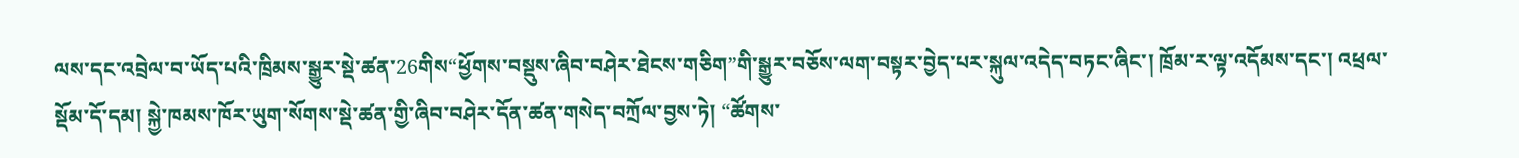ལས་དང་འབྲེལ་བ་ཡོད་པའི་ཁྲིམས་སྒྱུར་སྡེ་ཚན་26གིས“ཕྱོགས་བསྡུས་ཞིབ་བཤེར་ཐེངས་གཅིག”གི་སྒྱུར་བཅོས་ལག་བསྟར་བྱེད་པར་སྐུལ་འདེད་བཏང་ཞིང་། ཁྲོམ་ར་ལྟ་འདོམས་དང་། འཕྲལ་སྡོམ་དོ་དམ། སྐྱེ་ཁམས་ཁོར་ཡུག་སོགས་སྡེ་ཚན་གྱི་ཞིབ་བཤེར་དོན་ཚན་གསེད་བཀྲོལ་བྱས་ཏེ། “ཚོགས་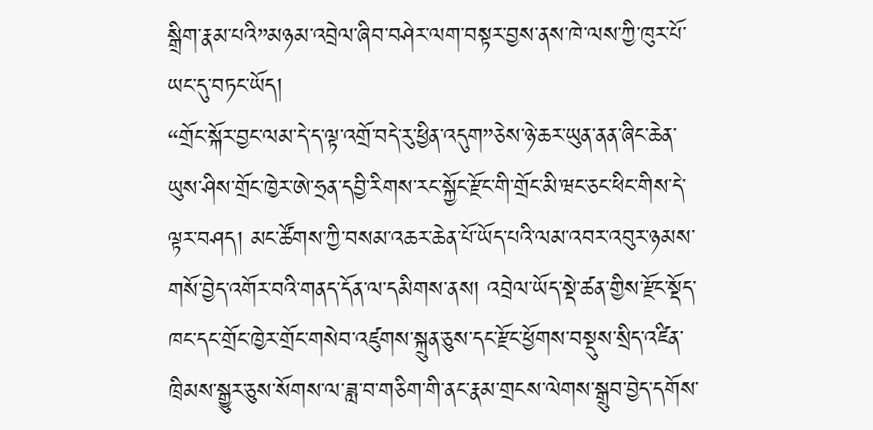སྒྲིག་རྣམ་པའི”མཉམ་འབྲེལ་ཞིབ་བཤེར་ལག་བསྟར་བྱས་ནས་ཁེ་ལས་ཀྱི་ཁུར་པོ་ཡང་དུ་བཏང་ཡོད།
“གྲོང་སྐོར་བྱང་ལམ་དེ་ད་ལྟ་འགྲོ་བདེ་རུ་ཕྱིན་འདུག”ཅེས་ཉེ་ཆར་ཡུན་ནན་ཞིང་ཆེན་ཡུས་ཤིས་གྲོང་ཁྱེར་ཨེ་ཧྲན་དབྱི་རིགས་རང་སྐྱོང་རྫོང་གི་གྲོང་མི་ཝང་ཅང་ཕིང་གིས་དེ་ལྟར་བཤད། མང་ཚོགས་ཀྱི་བསམ་འཆར་ཆེན་པོ་ཡོད་པའི་ལམ་འབར་འབུར་ཉམས་གསོ་བྱེད་འགོར་བའི་གནད་དོན་ལ་དམིགས་ནས། འབྲེལ་ཡོད་སྡེ་ཚན་གྱིས་རྫོང་སྡོད་ཁང་དང་གྲོང་ཁྱེར་གྲོང་གསེབ་འཛུགས་སྐྲུན་ཅུས་དང་རྫོང་ཕྱོགས་བསྡུས་སྲིད་འཛིན་ཁྲིམས་སྒྱུར་ཅུས་སོགས་ལ་ཟླ་བ་གཅིག་གི་ནང་རྣམ་གྲངས་ལེགས་སྒྲུབ་བྱེད་དགོས་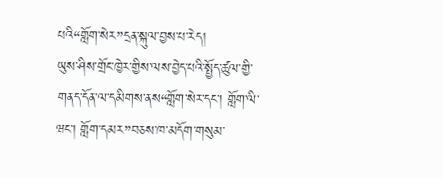པའི“གློག་སེར”དྲན་སྐུལ་བྱས་པ་རེད།
ཡུས་ཤིས་གྲོང་ཁྱེར་གྱིས་ལས་བྱེད་པའི་སྤྱོད་ཚུལ་གྱི་གནད་དོན་ལ་དམིགས་ནས“གློག་སེར་དང་། གློག་ལི་ཝང་། གློག་དམར”བཅས་ཁ་མདོག་གསུམ་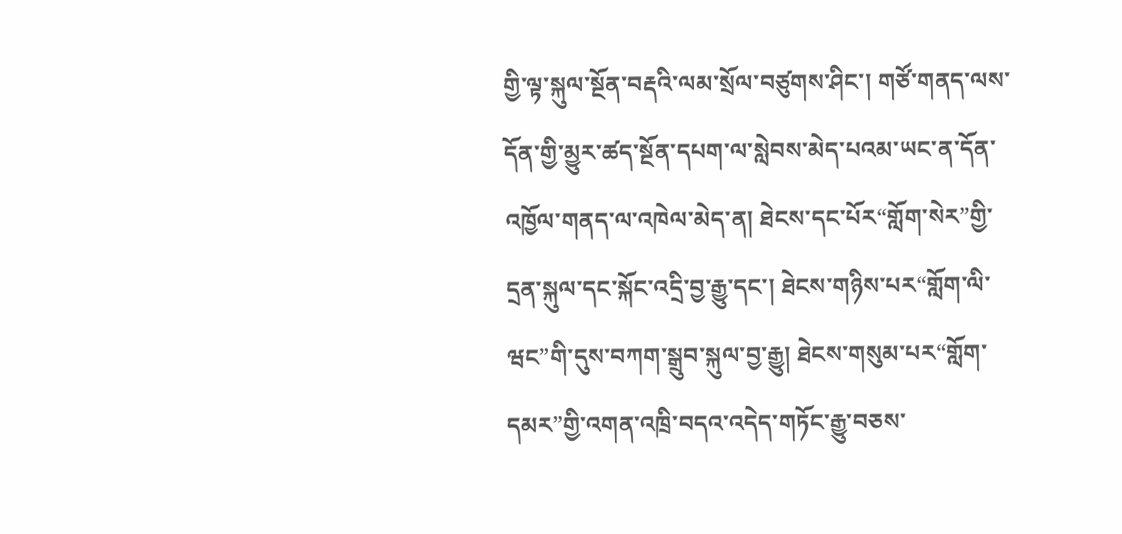གྱི་ལྟ་སྐུལ་སྔོན་བརྡའི་ལམ་སྲོལ་བཙུགས་ཤིང་། གཙོ་གནད་ལས་དོན་གྱི་མྱུར་ཚད་སྔོན་དཔག་ལ་སླེབས་མེད་པའམ་ཡང་ན་དོན་འཁྱོལ་གནད་ལ་འཁེལ་མེད་ན། ཐེངས་དང་པོར“གློག་སེར”གྱི་དྲན་སྐུལ་དང་སྐོང་འདྲི་བྱ་རྒྱུ་དང་། ཐེངས་གཉིས་པར“གློག་ལི་ཝང”གི་དུས་བཀག་སྒྲུབ་སྐུལ་བྱ་རྒྱུ། ཐེངས་གསུམ་པར“གློག་དམར”གྱི་འགན་འཁྲི་བདའ་འདེད་གཏོང་རྒྱུ་བཅས་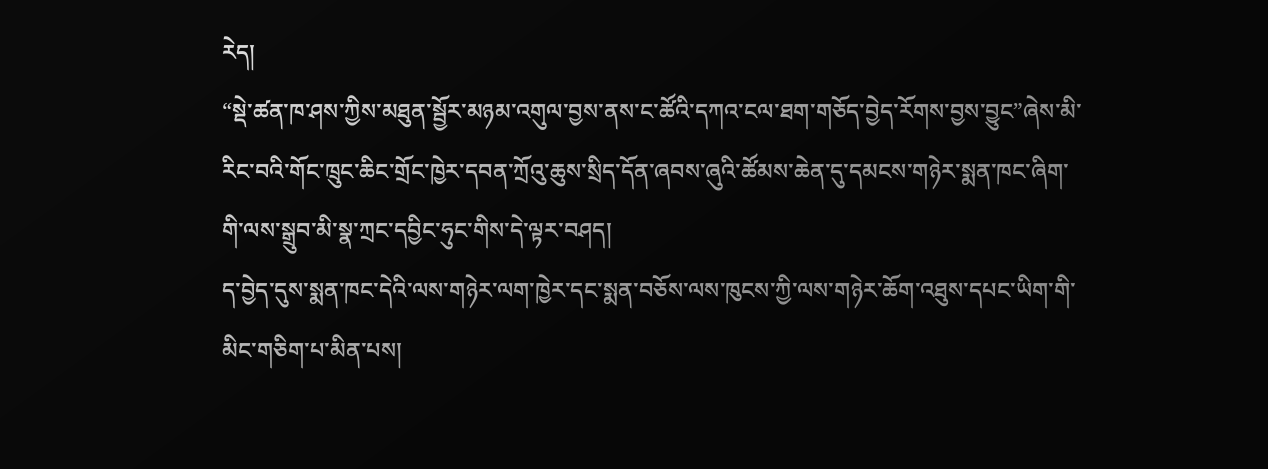རེད།
“སྡེ་ཚན་ཁ་ཤས་ཀྱིས་མཐུན་སྦྱོར་མཉམ་འགུལ་བྱས་ནས་ང་ཚོའི་དཀའ་ངལ་ཐག་གཅོད་བྱེད་རོགས་བྱས་བྱུང”ཞེས་མི་རིང་བའི་གོང་ཁྲུང་ཆིང་གྲོང་ཁྱེར་དབན་ཀྲོའུ་ཆུས་སྲིད་དོན་ཞབས་ཞུའི་ཚོམས་ཆེན་དུ་དམངས་གཉེར་སྨན་ཁང་ཞིག་གི་ལས་སྒྲུབ་མི་སྣ་ཀྲང་དབྱིང་ཧུང་གིས་དེ་ལྟར་བཤད།
ད་བྱེད་དུས་སྨན་ཁང་དེའི་ལས་གཉེར་ལག་ཁྱེར་དང་སྨན་བཅོས་ལས་ཁུངས་ཀྱི་ལས་གཉེར་ཆོག་འཐུས་དཔང་ཡིག་གི་མིང་གཅིག་པ་མིན་པས།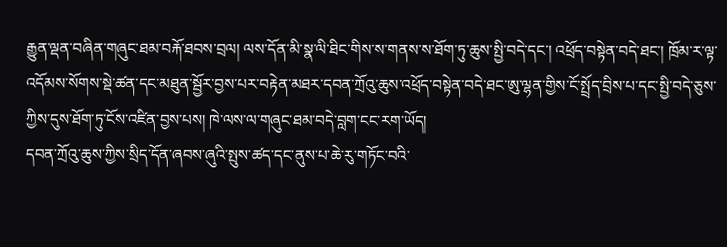རྒྱུན་ལྡན་བཞིན་གཞུང་ཐམ་བརྐོ་ཐབས་བྲལ། ལས་དོན་མི་སྣ་ལི་ཐིང་གིས་ས་གནས་ས་ཐོག་ཏུ་ཆུས་སྤྱི་བདེ་དང་། འཕྲོད་བསྟེན་བདེ་ཐང་། ཁྲོམ་ར་ལྟ་འདོམས་སོགས་སྡེ་ཚན་དང་མཐུན་སྦྱོར་བྱས་པར་བརྟེན་མཐར་དབན་ཀྲོའུ་ཆུས་འཕྲོད་བསྟེན་བདེ་ཐང་ཨུ་ལྷན་གྱིས་ངོ་སྤྲོད་བྲིས་པ་དང་སྤྱི་བདེ་ཅུས་ཀྱིས་དུས་ཐོག་ཏུ་ངོས་འཛིན་བྱས་པས། ཁེ་ལས་ལ་གཞུང་ཐམ་བདེ་བླག་ངང་རག་ཡོད།
དབན་ཀྲོའུ་ཆུས་ཀྱིས་སྲིད་དོན་ཞབས་ཞུའི་སྤུས་ཚད་དང་ནུས་པ་ཆེ་རུ་གཏོང་བའི་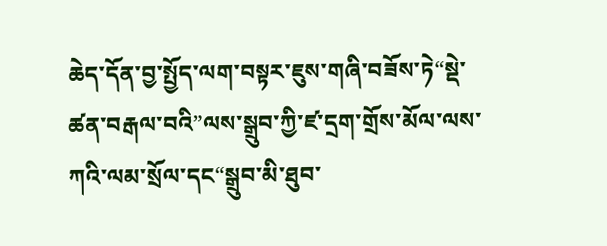ཆེད་དོན་བྱ་སྤྱོད་ལག་བསྟར་ཇུས་གཞི་བཟོས་ཏེ“སྡེ་ཚན་བརྒལ་བའི”ལས་སྒྲུབ་ཀྱི་ཛ་དྲག་གྲོས་མོལ་ལས་ཀའི་ལམ་སྲོལ་དང“སྒྲུབ་མི་ཐུབ་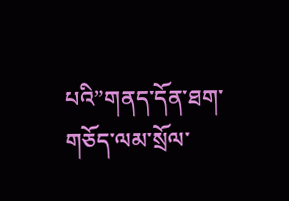པའི”གནད་དོན་ཐག་གཅོད་ལམ་སྲོལ་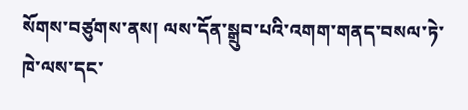སོགས་བཙུགས་ནས། ལས་དོན་སྒྲུབ་པའི་འགག་གནད་བསལ་ཏེ་ཁེ་ལས་དང་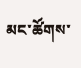མང་ཚོགས་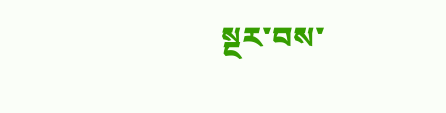སྔར་བས་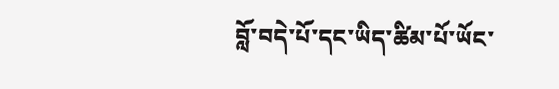བློ་བདེ་པོ་དང་ཡིད་ཚིམ་པོ་ཡོང་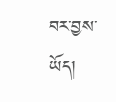བར་བྱས་ཡོད།